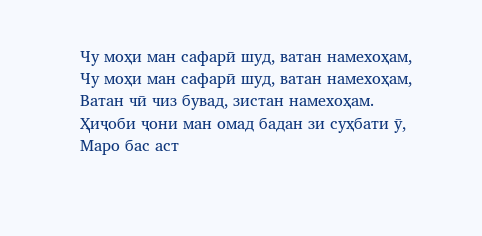Чу моҳи ман сафарӣ шуд, ватан намехоҳам,
Чу моҳи ман сафарӣ шуд, ватан намехоҳам,
Ватан чӣ чиз бувад, зистан намехоҳам.
Ҳиҷоби ҷони ман омад бадан зи суҳбати ӯ,
Маро бас аст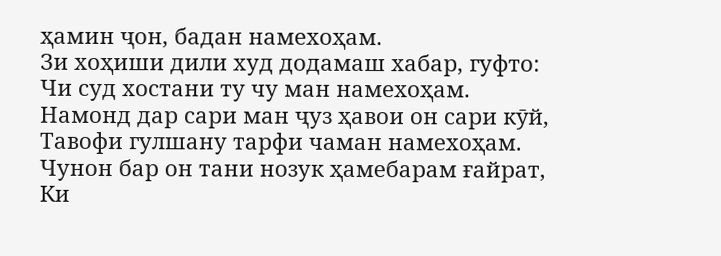ҳамин ҷон, бадан намехоҳам.
Зи хоҳиши дили худ додамаш хабар, гуфто:
Чи суд хостани ту чу ман намехоҳам.
Намонд дар сари ман ҷуз ҳавои он сари кӯй,
Тавофи гулшану тарфи чаман намехоҳам.
Чунон бар он тани нозук ҳамебарам ғайрат,
Ки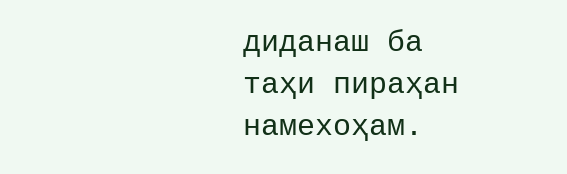диданаш ба таҳи пираҳан намехоҳам.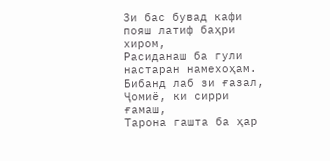Зи бас бувад кафи пояш латиф баҳри хиром,
Расиданаш ба гули настаран намехоҳам.
Бибанд лаб зи ғазал, Ҷомиё, ки сирри ғамаш,
Тарона гашта ба ҳар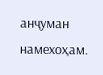анҷуман намехоҳам.